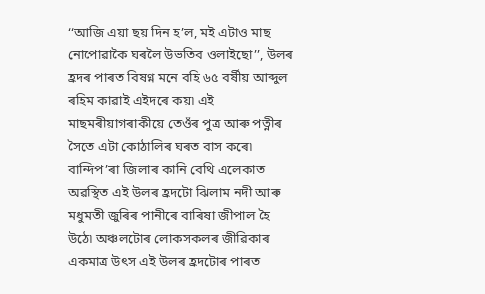‘‘আজি এয়া ছয় দিন হ’ল, মই এটাও মাছ নোপোৱাকৈ ঘৰলৈ উভতিব ওলাইছো’’, উলৰ হ্ৰদৰ পাৰত বিষণ্ন মনে বহি ৬৫ বৰ্ষীয় আব্দুল ৰহিম কাৱাই এইদৰে কয়৷ এই মাছমৰীয়াগৰাকীয়ে তেওঁৰ পুত্ৰ আৰু পত্নীৰ সৈতে এটা কোঠালিৰ ঘৰত বাস কৰে৷
বান্দিপ’ৰা জিলাৰ কানি বেথি এলেকাত অৱস্থিত এই উলৰ হ্ৰদটো ঝিলাম নদী আৰু মধুমতী জুৰিৰ পানীৰে বাৰিষা জীপাল হৈ উঠে৷ অঞ্চলটোৰ লোকসকলৰ জীৱিকাৰ একমাত্ৰ উৎস এই উলৰ হ্ৰদটোৰ পাৰত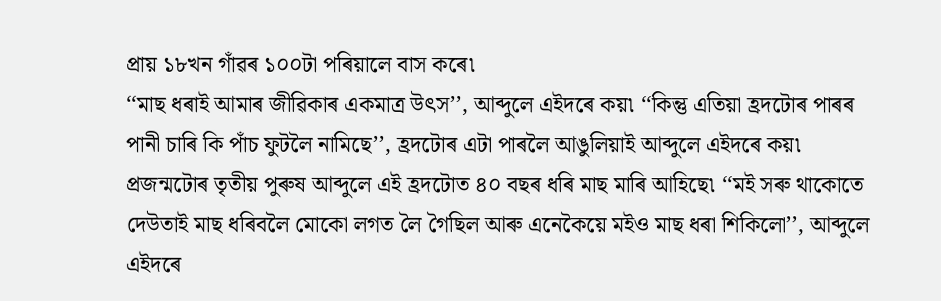প্ৰায় ১৮খন গাঁৱৰ ১০০টা পৰিয়ালে বাস কৰে৷
‘‘মাছ ধৰাই আমাৰ জীৱিকাৰ একমাত্ৰ উৎস’’, আব্দুলে এইদৰে কয়৷ ‘‘কিন্তু এতিয়া হ্ৰদটোৰ পাৰৰ পানী চাৰি কি পাঁচ ফুটলৈ নামিছে’’, হ্ৰদটোৰ এটা পাৰলৈ আঙুলিয়াই আব্দুলে এইদৰে কয়৷
প্ৰজন্মটোৰ তৃতীয় পুৰুষ আব্দুলে এই হ্ৰদটোত ৪০ বছৰ ধৰি মাছ মাৰি আহিছে৷ ‘‘মই সৰু থাকোতে দেউতাই মাছ ধৰিবলৈ মোকো লগত লৈ গৈছিল আৰু এনেকৈয়ে মইও মাছ ধৰা শিকিলো’’, আব্দুলে এইদৰে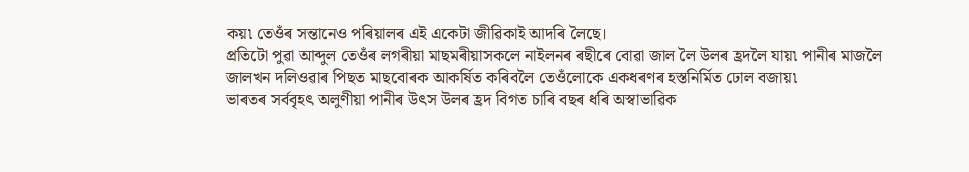কয়৷ তেওঁৰ সন্তানেও পৰিয়ালৰ এই একেটা জীৱিকাই আদৰি লৈছে।
প্ৰতিটো পুৱা আব্দুল তেওঁৰ লগৰীয়া মাছমৰীয়াসকলে নাইলনৰ ৰছীৰে বোৱা জাল লৈ উলৰ হ্ৰদলৈ যায়৷ পানীৰ মাজলৈ জালখন দলিওৱাৰ পিছত মাছবোৰক আকৰ্ষিত কৰিবলৈ তেওঁলোকে একধৰণৰ হস্তনিৰ্মিত ঢোল বজায়৷
ভাৰতৰ সৰ্ববৃহৎ অলুণীয়া পানীৰ উৎস উলৰ হ্ৰদ বিগত চাৰি বছৰ ধৰি অস্বাভাৱিক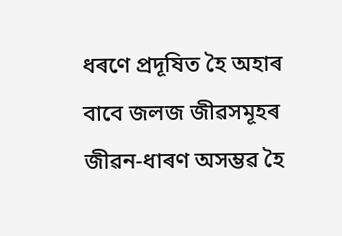ধৰণে প্ৰদূষিত হৈ অহাৰ বাবে জলজ জীৱসমূহৰ জীৱন-ধাৰণ অসম্ভৱ হৈ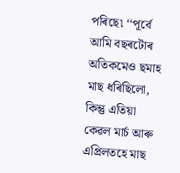পৰিছে৷ ‘‘পূৰ্বে আমি বছৰটোৰ অতিকমেও ছমাহ মাছ ধৰিছিলো, কিন্তু এতিয়া কেৱল মাৰ্চ আৰু এপ্ৰিলতহে মাছ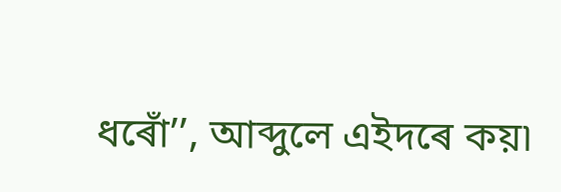ধৰোঁ’’, আব্দুলে এইদৰে কয়৷